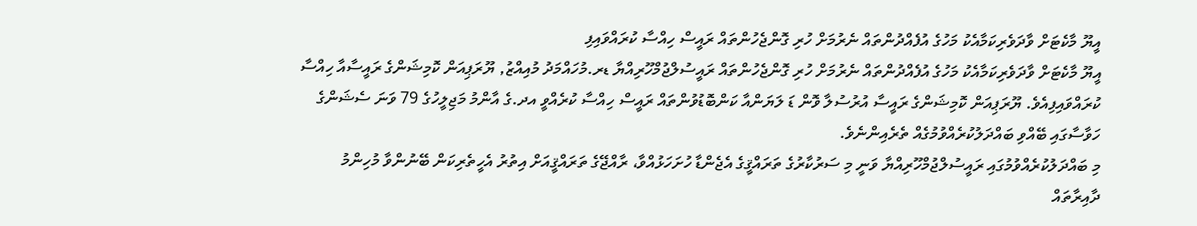އީޔޫ މާކެޓަށް ވާދަވެރިކަމާއެކު މަހުގެ އުފެއްދުންތައް ނެރުމަށް ހުރި ގޮންޖެހުންތައް ރައީސް ހިއްސާ ކުރައްވައިފި
އީޔޫ މާކެޓަށް ވާދަވެރިކަމާއެކު މަހުގެ އުފެއްދުންތައް ނެރުމަށް ހުރި ގޮންޖެހުންތައް ރައީސުލްޖުމްހޫރިއްޔާ ޑރ.މުހައްމަދު މުއިއްޒު, ޔޫރަޕިއަން ކޮމިޝަންގެ ރައީސާއާ ހިއްސާ ކުރައްވައިފިއެވެ. ޔޫރަޕިއަން ކޮމިޝަންގެ ރައީސާ އުރުސުލާ ވޮން ޑަ ލަޔަންއާ ކަންބޮޑުވުންތައް ރައީސް ހިއްސާ ކުރެއްވީ އދ.ގެ އާންމު މަޖިލީހުގެ 79 ވަނަ ސެޝަންގެ ހަވާސާގައި ބޭއްވި ބައްދަލުކުރެއްވުމުގެއް ތެރެއިންނެވެ.
މި ބައްދަލުކުރެއްވުމުގައި ރައީސުލްޖުމްހޫރިއްޔާ ވަނީ މި ސަރުކާރުގެ ތަރައްޤީގެ އެޖެންޑާ ހުށަހަޅުއްވާ، ރާއްޖޭގެ ތަރައްޤީއަށް އިތުރު އެހީތެރިކަން ބޭނުންވާ މުހިންމު ދާއިރާތައް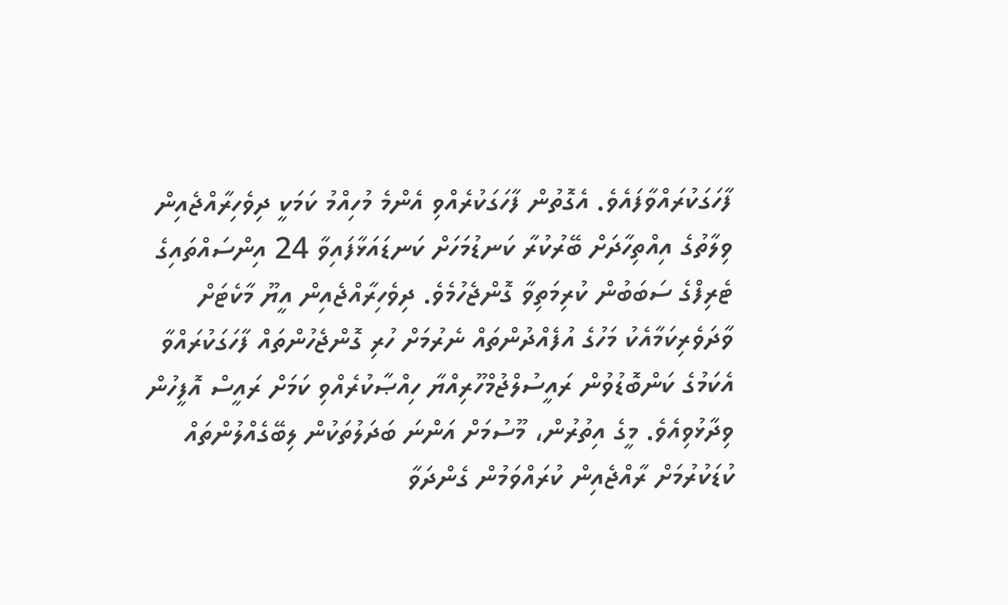ފާހަގަކުރައްވާފައެވެ. އެގޮތުން ފާހަގަކުރެއްވި އެންމެ މުހިއްމު ކަމަކީ ދިވެހިރާއްޖެއިން ވިލާތުގެ އިއްތިހާދަށް ބޭރުކުރާ ކަނޑުމަހަށް ކަނޑައަޅާފައިވާ 24 އިންސައްތައިގެ ޓެރިފްގެ ސަބަބުން ކުރިމަތިވާ ގޮންޖެހުމެވެ. ދިވެހިރާއްޖެއިން އީޔޫ މާކެޓަށް ވާދަވެރިކަމާއެކު މަހުގެ އުފެއްދުންތައް ނެރުމަށް ހުރި ގޮންޖެހުންތައް ފާހަގަކުރައްވާ އެކަމުގެ ކަންބޮޑުވުން ރައީސުލްޖުމްހޫރިއްޔާ ހިއްޞާކުރެއްވި ކަމަށް ރައީސް އޮފީހުން ވިދާޅުވިއެވެ. މީގެ އިތުރުން، މޫސުމަށް އަންނަ ބަދަލުތަކުން ލިބޭގެއްލުންތައް ކުޑަކުރުމަށް ރާއްޖެއިން ކުރައްވަމުން ގެންދަވާ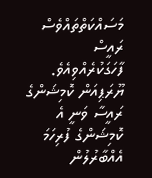މަސައްކަތްތައްވެސް ރައީސް ފާހަގަކުރެއްވިއެވެ.
ޔޫރަޕިއަން ކޮމިޝަންގެ ރައީސާ ވަނީ އެ ކޮމިޝަންގެ ފުރިހަމަ އެއްބާރުލުން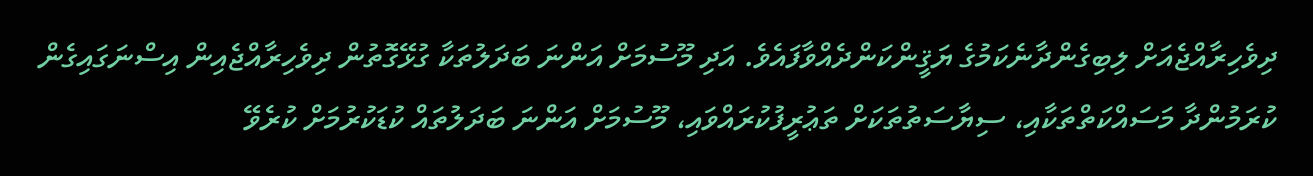ދިވެހިރާއްޖެއަށް ލިބިގެންދާނެކަމުގެ ޔަޤީންކަންދެއްވާފައެވެ. އަދި މޫސުމަށް އަންނަ ބަދަލުތަކާ ގުޅޭގޮތުން ދިވެހިރާއްޖެއިން އިސްނަގައިގެން ކުރަމުންދާ މަސައްކަތްތަކާއި، ސިޔާސަތުތަކަށް ތަޢުރީފުކުރައްވައި، މޫސުމަށް އަންނަ ބަދަލުތައް ކުޑަކުރުމަށް ކުރެވޭ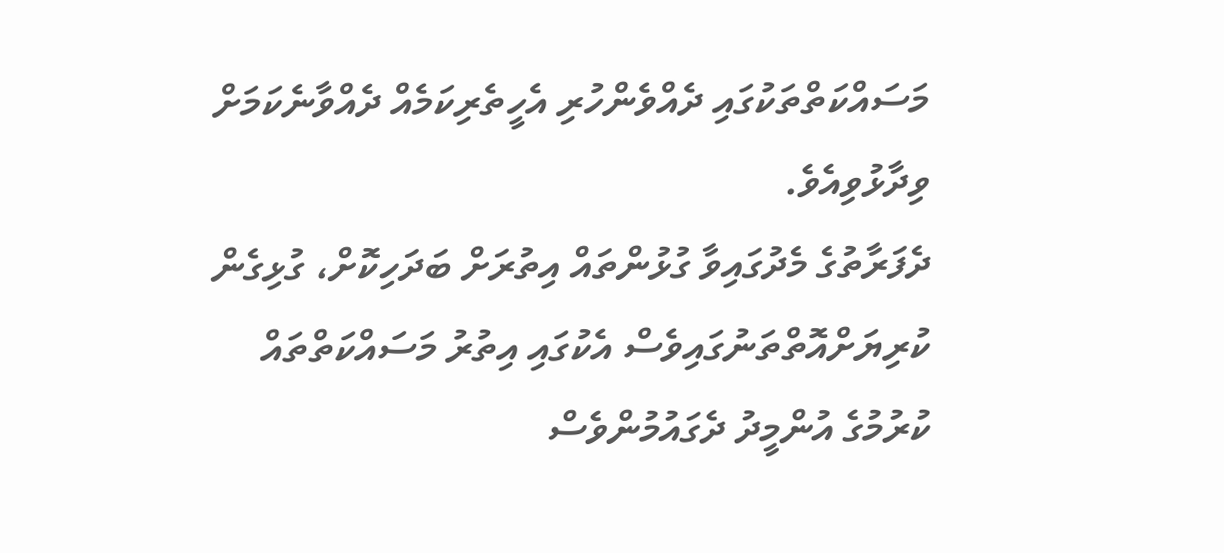މަސައްކަތްތަކުގައި ދެއްވެންހުރި އެހީތެރިކަމެއް ދެއްވާނެކަމަށް ވިދާޅުވިއެވެ.
ދެފަރާތުގެ މެދުގައިވާ ގުޅުންތައް އިތުރަށް ބަދަހިކޮށް، ގުޅިގެން ކުރިޔަށްއޮތްތަނުގައިވެސް އެކުގައި އިތުރު މަސައްކަތްތައް ކުރުމުގެ އުންމީދު ދެގައުމުންވެސް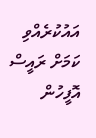އައުކުރެއްވި ކަމަށް ރައީސް އޮފީހުން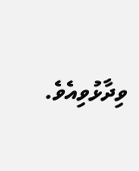ވިދާޅުވިއެވެ.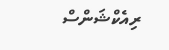ރިއެކްޝަންސް